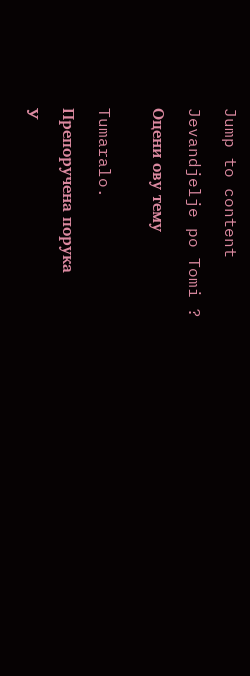Jump to content

Jevandjelje po Tomi ?

Оцени ову тему


Tumaralo.

Препоручена порука

У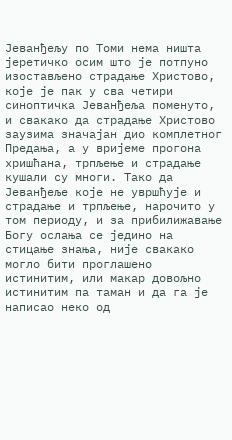Јеванђељу по Томи нема ништа јеретичко осим што је потпуно изостављено страдање Христово, које је пак у сва четири синоптичка Јеванђеља поменуто, и свакако да страдање Христово заузима значајан дио комплетног Предања, а у вријеме прогона хришћана, трпљење и страдање кушали су многи. Тако да Јеванђеље које не увршћује и страдање и трпљење, нарочито у том периоду, и за прибилижавање Богу ослања се једино на стицање знања, није свакако могло бити проглашено истинитим, или макар довољно истинитим па таман и да га је написао неко од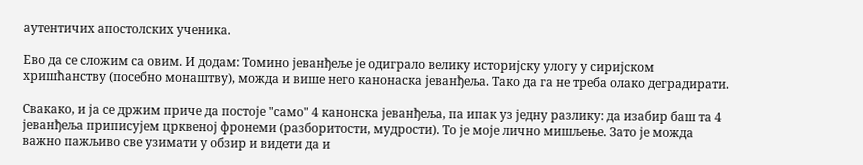аутентичих апостолских ученика.

Ево да се сложим са овим. И додам: Томино јеванђеље је одиграло велику историјску улогу у сиријском хришћанству (посебно монаштву), можда и више него канонаска јеванђеља. Тако да га не треба олако деградирати.

Свакако, и ја се држим приче да постоје "само" 4 канонска јеванђеља, па ипак уз једну разлику: да изабир баш та 4 јеванђеља приписујем црквеној фронеми (разборитости, мудрости). То је моје лично мишљење. Зато је можда важно пажљиво све узимати у обзир и видети да и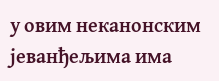у овим неканонским јеванђељима има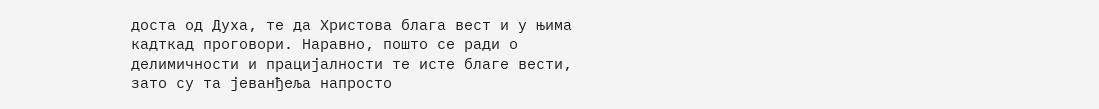доста од Духа, те да Христова блага вест и у њима кадткад проговори. Наравно, пошто се ради о делимичности и працијалности те исте благе вести, зато су та јеванђеља напросто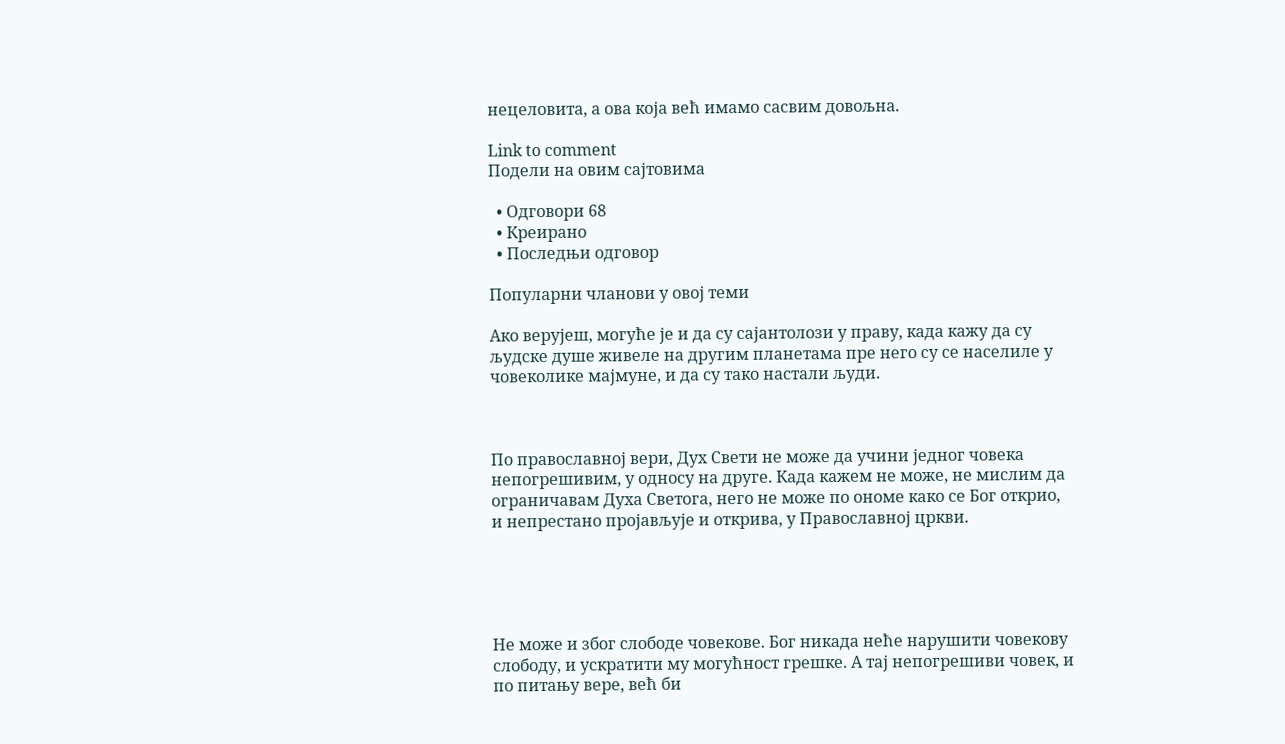нецеловита, а ова која већ имамо сасвим довољна.

Link to comment
Подели на овим сајтовима

  • Одговори 68
  • Креирано
  • Последњи одговор

Популарни чланови у овој теми

Ако верујеш, могуће је и да су сајантолози у праву, када кажу да су људске душе живеле на другим планетама пре него су се населиле у човеколике мајмуне, и да су тако настали људи.



По православној вери, Дух Свети не може да учини једног човека непогрешивим, у односу на друге. Када кажем не може, не мислим да ограничавам Духа Светога, него не може по ономе како се Бог открио, и непрестано пројављује и открива, у Православној цркви.





Не може и због слободе човекове. Бог никада неће нарушити човекову слободу, и ускратити му могућност грешке. А тај непогрешиви човек, и по питању вере, већ би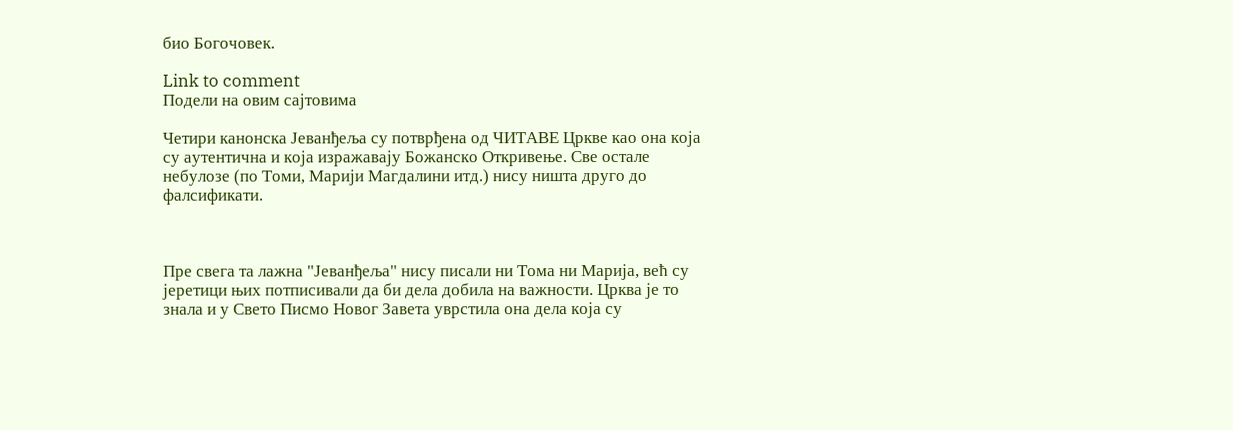био Богочовек.

Link to comment
Подели на овим сајтовима

Четири канонска Јеванђеља су потврђена од ЧИТАВЕ Цркве као она која су аутентична и која изражавају Божанско Откривење. Све остале небулозе (по Томи, Марији Магдалини итд.) нису ништа друго до фалсификати.



Пре свега та лажна "Јеванђеља" нису писали ни Тома ни Марија, већ су јеретици њих потписивали да би дела добила на важности. Црква је то знала и у Свето Писмо Новог Завета уврстила она дела која су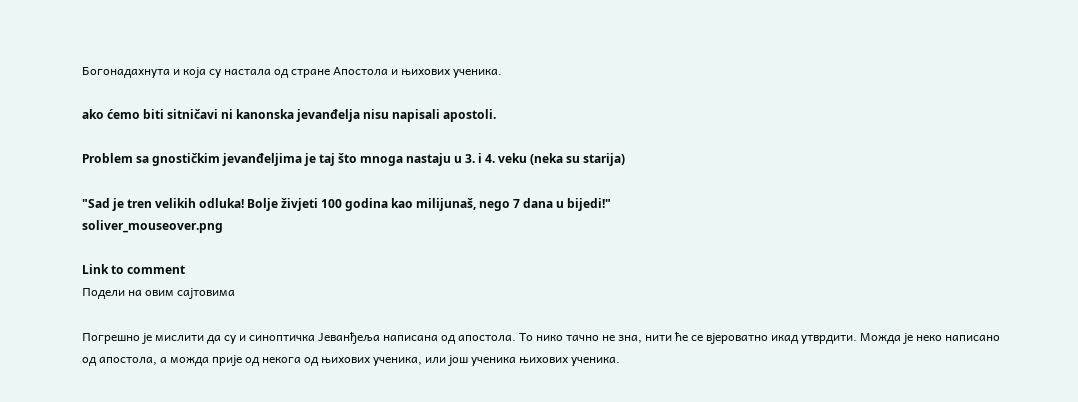Богонадахнута и која су настала од стране Апостола и њихових ученика.

ako ćemo biti sitničavi ni kanonska jevanđelja nisu napisali apostoli.

Problem sa gnostičkim jevanđeljima je taj što mnoga nastaju u 3. i 4. veku (neka su starija)

"Sad je tren velikih odluka! Bolje živjeti 100 godina kao milijunaš, nego 7 dana u bijedi!"
soliver_mouseover.png

Link to comment
Подели на овим сајтовима

Погрешно је мислити да су и синоптичка Јеванђеља написана од апостола. То нико тачно не зна, нити ће се вјероватно икад утврдити. Можда је неко написано од апостола, а можда прије од некога од њихових ученика, или још ученика њихових ученика.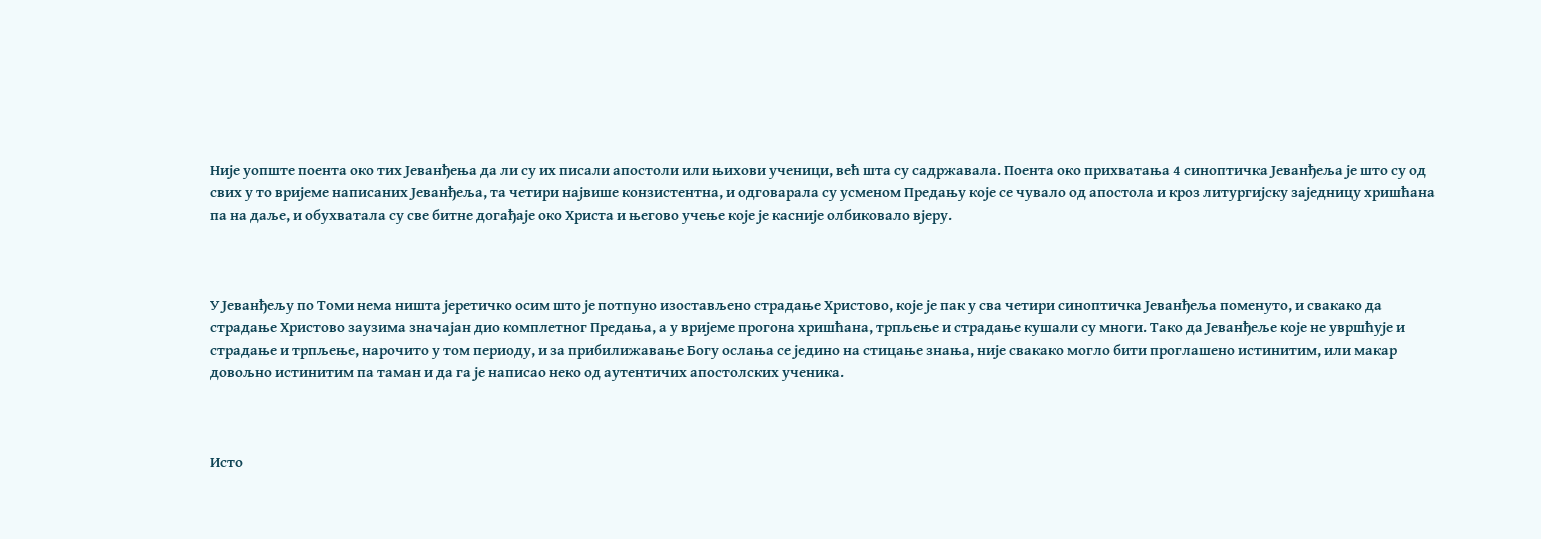Није уопште поента око тих Јеванђења да ли су их писали апостоли или њихови ученици, већ шта су садржавала. Поента око прихватања 4 синоптичка Јеванђеља је што су од свих у то вријеме написаних Јеванђеља, та четири највише конзистентна, и одговарала су усменом Предању које се чувало од апостола и кроз литургијску заједницу хришћана па на даље, и обухватала су све битне догађаје око Христа и његово учење које је касније олбиковало вјеру.



У Јеванђељу по Томи нема ништа јеретичко осим што је потпуно изостављено страдање Христово, које је пак у сва четири синоптичка Јеванђеља поменуто, и свакако да страдање Христово заузима значајан дио комплетног Предања, а у вријеме прогона хришћана, трпљење и страдање кушали су многи. Тако да Јеванђеље које не увршћује и страдање и трпљење, нарочито у том периоду, и за прибилижавање Богу ослања се једино на стицање знања, није свакако могло бити проглашено истинитим, или макар довољно истинитим па таман и да га је написао неко од аутентичих апостолских ученика.



Исто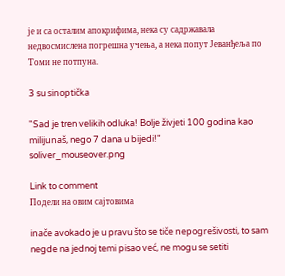је и са осталим апокрифима, нека су садржавала недвосмислена погрешна учења, а нека попут Јеванђеља по Томи не потпуна.

3 su sinoptička

"Sad je tren velikih odluka! Bolje živjeti 100 godina kao milijunaš, nego 7 dana u bijedi!"
soliver_mouseover.png

Link to comment
Подели на овим сајтовима

inače avokado je u pravu što se tiče nepogrešivosti, to sam negde na jednoj temi pisao već, ne mogu se setiti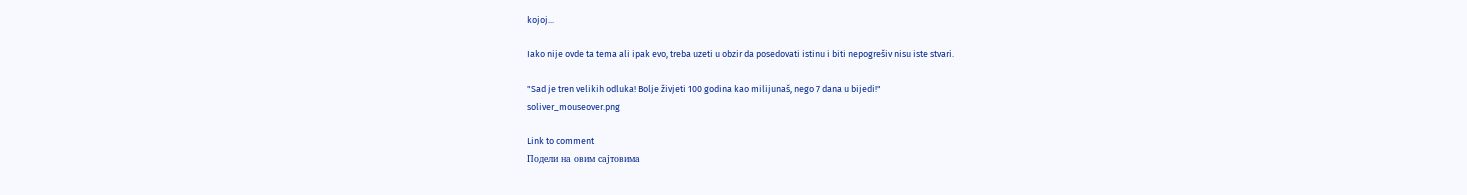kojoj...

Iako nije ovde ta tema ali ipak evo, treba uzeti u obzir da posedovati istinu i biti nepogrešiv nisu iste stvari.

"Sad je tren velikih odluka! Bolje živjeti 100 godina kao milijunaš, nego 7 dana u bijedi!"
soliver_mouseover.png

Link to comment
Подели на овим сајтовима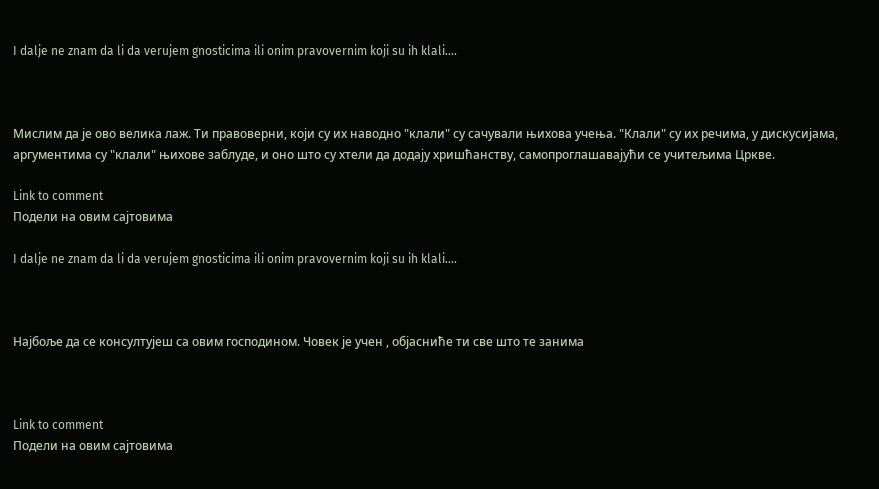I dalje ne znam da li da verujem gnosticima ili onim pravovernim koji su ih klali....



Мислим да је ово велика лаж. Ти правоверни, који су их наводно "клали" су сачували њихова учења. "Клали" су их речима, у дискусијама, аргументима су "клали" њихове заблуде, и оно што су хтели да додају хришћанству, самопроглашавајући се учитељима Цркве.

Link to comment
Подели на овим сајтовима

I dalje ne znam da li da verujem gnosticima ili onim pravovernim koji su ih klali....



Најбоље да се консултујеш са овим господином. Човек је учен , објасниће ти све што те занима



Link to comment
Подели на овим сајтовима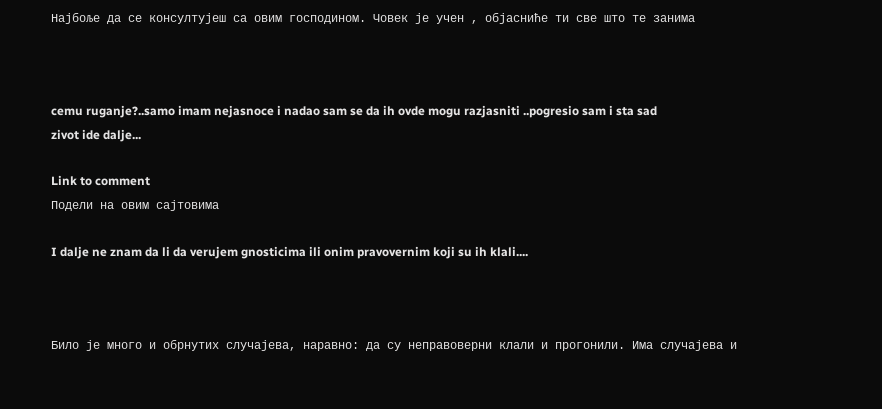Најбоље да се консултујеш са овим господином. Човек је учен , објасниће ти све што те занима



cemu ruganje?..samo imam nejasnoce i nadao sam se da ih ovde mogu razjasniti ..pogresio sam i sta sad zivot ide dalje...

Link to comment
Подели на овим сајтовима

I dalje ne znam da li da verujem gnosticima ili onim pravovernim koji su ih klali....



Било је много и обрнутих случајева, наравно: да су неправоверни клали и прогонили. Има случајева и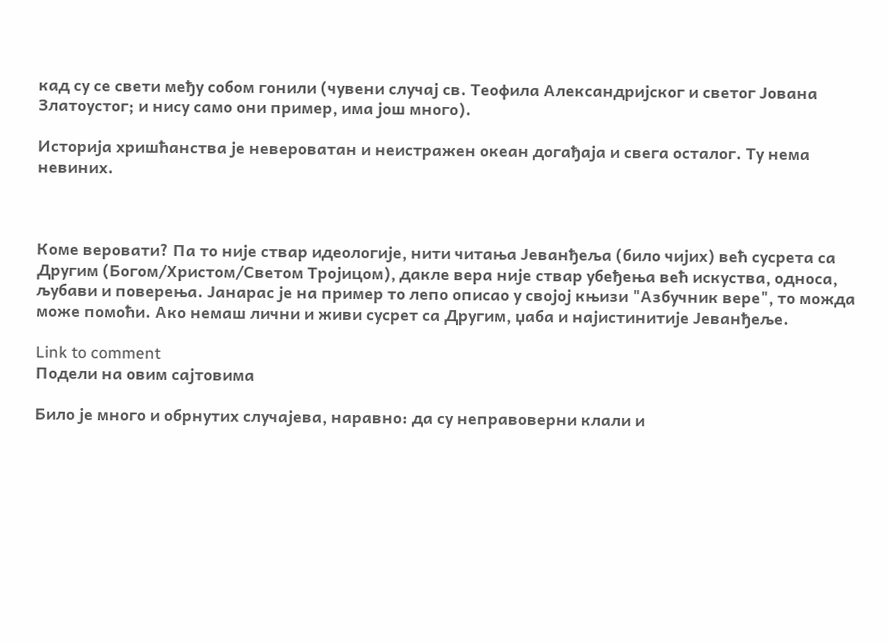кад су се свети међу собом гонили (чувени случај св. Теофила Александријског и светог Јована Златоустог; и нису само они пример, има још много).

Историја хришћанства је невероватан и неистражен океан догађаја и свега осталог. Ту нема невиних.



Коме веровати? Па то није ствар идеологије, нити читања Јеванђеља (било чијих) већ сусрета са Другим (Богом/Христом/Светом Тројицом), дакле вера није ствар убеђења већ искуства, односа, љубави и поверења. Јанарас је на пример то лепо описао у својој књизи "Азбучник вере", то можда може помоћи. Ако немаш лични и живи сусрет са Другим, џаба и најистинитије Јеванђеље.

Link to comment
Подели на овим сајтовима

Било је много и обрнутих случајева, наравно: да су неправоверни клали и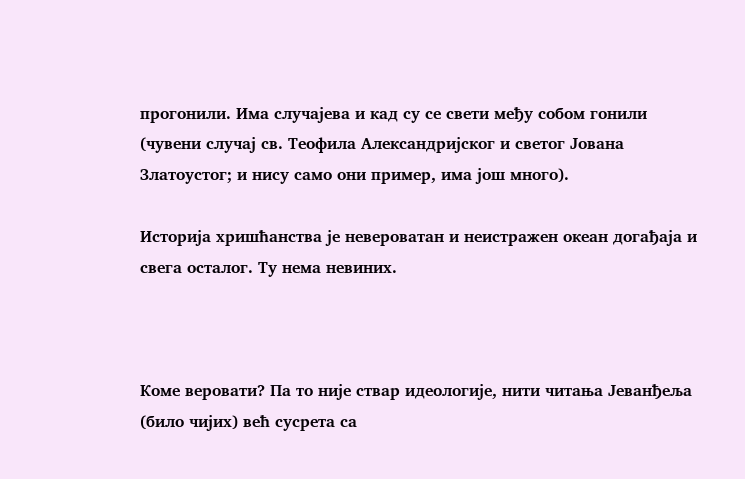прогонили. Има случајева и кад су се свети међу собом гонили (чувени случај св. Теофила Александријског и светог Јована Златоустог; и нису само они пример, има још много).

Историја хришћанства је невероватан и неистражен океан догађаја и свега осталог. Ту нема невиних.



Коме веровати? Па то није ствар идеологије, нити читања Јеванђеља (било чијих) већ сусрета са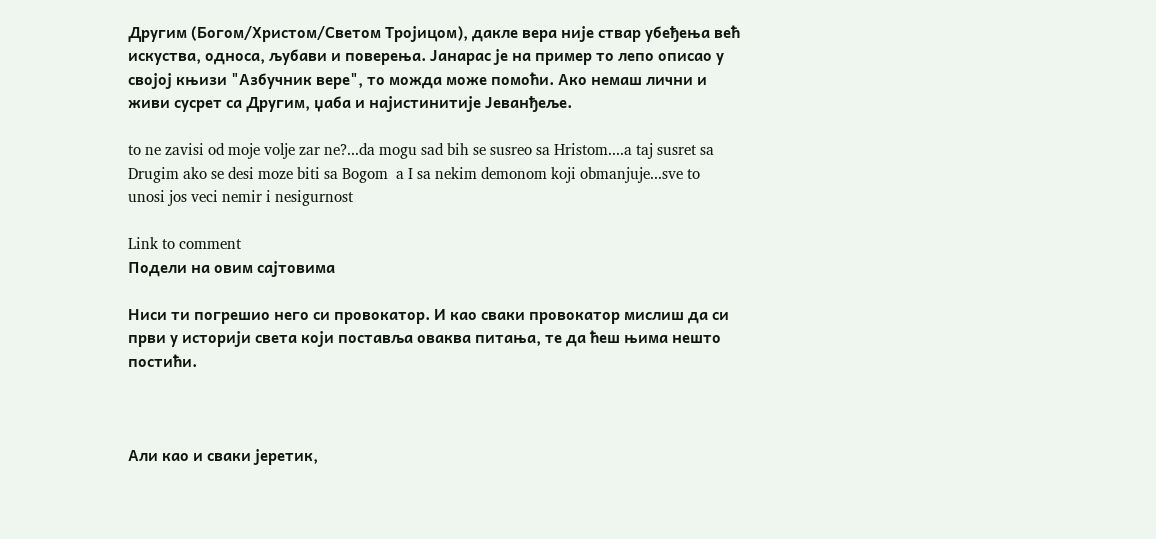Другим (Богом/Христом/Светом Тројицом), дакле вера није ствар убеђења већ искуства, односа, љубави и поверења. Јанарас је на пример то лепо описао у својој књизи "Азбучник вере", то можда може помоћи. Ако немаш лични и живи сусрет са Другим, џаба и најистинитије Јеванђеље.

to ne zavisi od moje volje zar ne?...da mogu sad bih se susreo sa Hristom....a taj susret sa Drugim ako se desi moze biti sa Bogom  a I sa nekim demonom koji obmanjuje...sve to unosi jos veci nemir i nesigurnost

Link to comment
Подели на овим сајтовима

Ниси ти погрешио него си провокатор. И као сваки провокатор мислиш да си први у историји света који поставља оваква питања, те да ћеш њима нешто постићи.



Али као и сваки јеретик,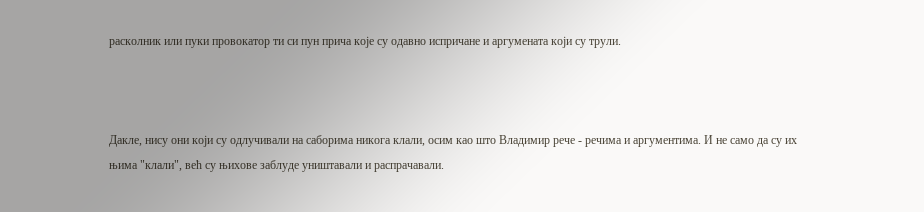расколник или пуки провокатор ти си пун прича које су одавно испричане и аргумената који су трули.



Дакле, нису они који су одлучивали на саборима никога клали, осим као што Владимир рече - речима и аргументима. И не само да су их њима "клали", већ су њихове заблуде уништавали и распрачавали.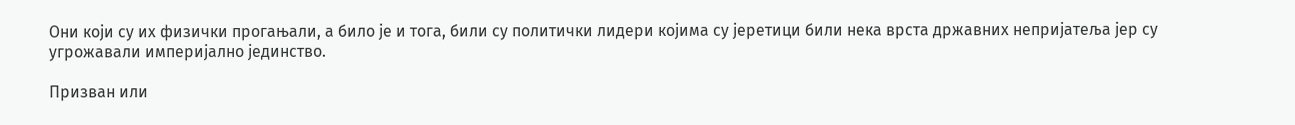Они који су их физички прогањали, а било је и тога, били су политички лидери којима су јеретици били нека врста државних непријатеља јер су угрожавали империјално јединство.

Призван или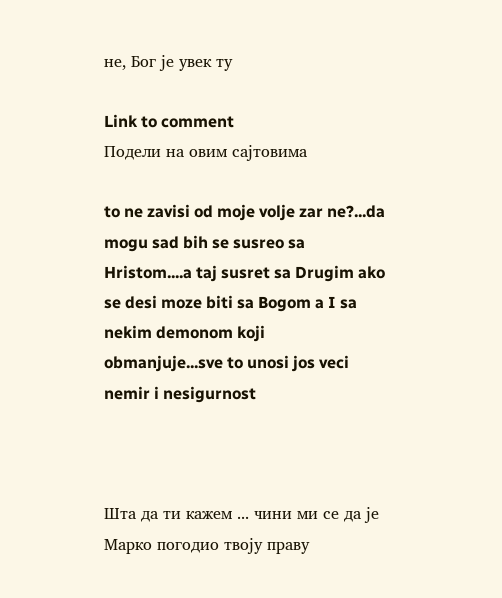не, Бог је увек ту

Link to comment
Подели на овим сајтовима

to ne zavisi od moje volje zar ne?...da mogu sad bih se susreo sa Hristom....a taj susret sa Drugim ako se desi moze biti sa Bogom a I sa nekim demonom koji obmanjuje...sve to unosi jos veci nemir i nesigurnost



Шта да ти кажем ... чини ми се да је Марко погодио твоју праву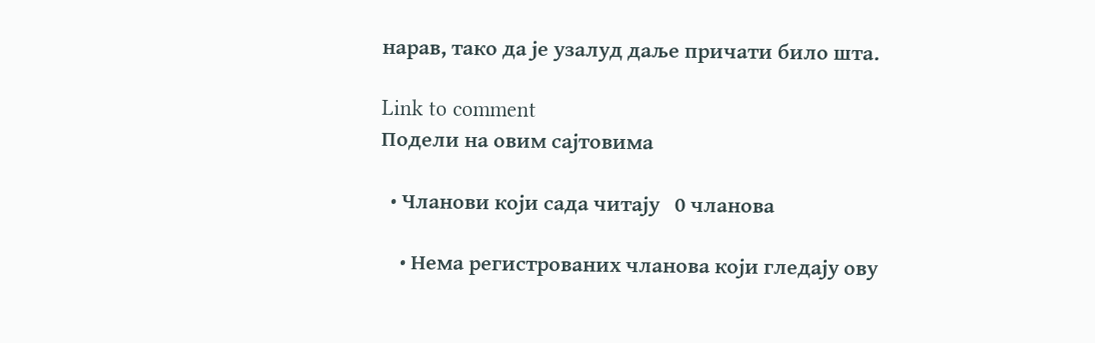нарав, тако да је узалуд даље причати било шта.

Link to comment
Подели на овим сајтовима

  • Чланови који сада читају   0 чланова

    • Нема регистрованих чланова који гледају ову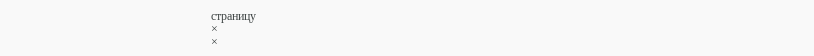страницу
×
×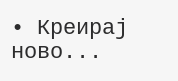• Креирај ново...